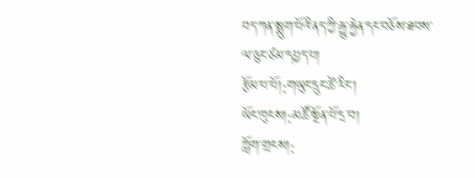བད་ཀན་སྨུག་པོའི་ནད་ཀྱི་རྒྱུ་རྐྱེན་དང་བཅོས་ཐབས་ལ་ཅུང་ཙམ་དཔྱད་པ།
རྩོམ་པ་པོ།:གཡུང་དྲུང་ཚེ་རིང་།
ཡོང་ཁུངས།:མཚོ་སྔོན་པོ་དྲ་བ།
ཀློག་གྲངས།: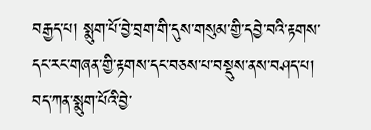བརྒྱད་པ། སྨུག་པོ་བྱེ་བྲག་གི་དུས་གསུམ་གྱི་དབྱེ་བའི་རྟགས་དང་རང་གཞན་གྱི་རྟགས་དང་བཅས་པ་བསྡུས་ནས་བཤད་པ།
བད་ཀན་སྨུག་པོའི་བྱེ་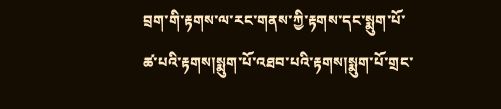བྲག་གི་རྟགས་ལ་རང་གནས་ཀྱི་རྟགས་དང་སྨུག་པོ་ཚ་པའི་རྟགས།སྨུག་པོ་འཐབ་པའི་རྟགས།སྨུག་པོ་གྲང་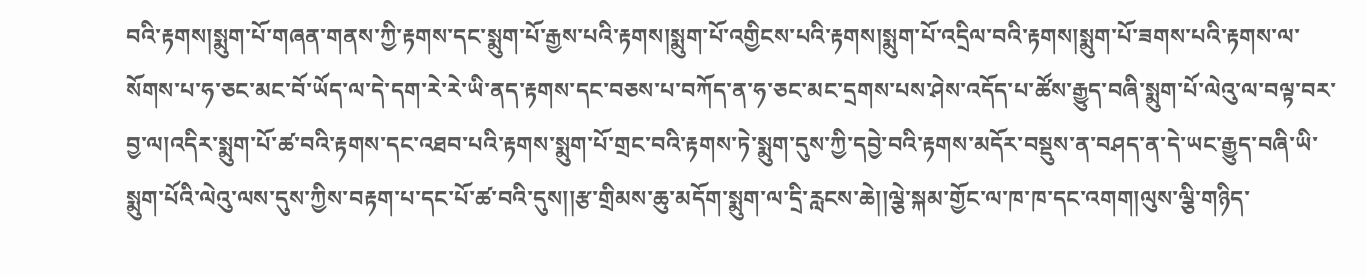བའི་རྟགས།སྨུག་པོ་གཞན་གནས་ཀྱི་རྟགས་དང་སྨུག་པོ་རྒྱས་པའི་རྟགས།སྨུག་པོ་འགྱིངས་པའི་རྟགས།སྨུག་པོ་འདྲིལ་བའི་རྟགས།སྨུག་པོ་ཟགས་པའི་རྟགས་ལ་སོགས་པ་ཧ་ཅང་མང་བོ་ཡོད་ལ་དེ་དག་རེ་རེ་ཡི་ནད་རྟགས་དང་བཅས་པ་བཀོད་ན་ཧ་ཅང་མང་དྲགས་པས་ཤེས་འདོད་པ་ཚོས་རྒྱུད་བཞི་སྨུག་པོ་ལེའུ་ལ་བལྟ་བར་བྱ་ལ།འདིར་སྨུག་པོ་ཚ་བའི་རྟགས་དང་འཐབ་པའི་རྟགས་སྨུག་པོ་གྲང་བའི་རྟགས་ཏེ་སྨུག་དུས་ཀྱི་དབྱེ་བའི་རྟགས་མདོར་བསྡུས་ན་བཤད་ན་དེ་ཡང་རྒྱུད་བཞི་ཡི་སྨུག་པོའི་ལེའུ་ལས་དུས་ཀྱིས་བརྟག་པ་དང་པོ་ཚ་བའི་དུས།།རྩ་གྲིམས་ཆུ་མདོག་སྨུག་ལ་དྲི་རླངས་ཆེ།།ལྕེ་སྐམ་གྱོང་ལ་ཁ་ཁ་དང་འགག།ལུས་ལྕི་གཉིད་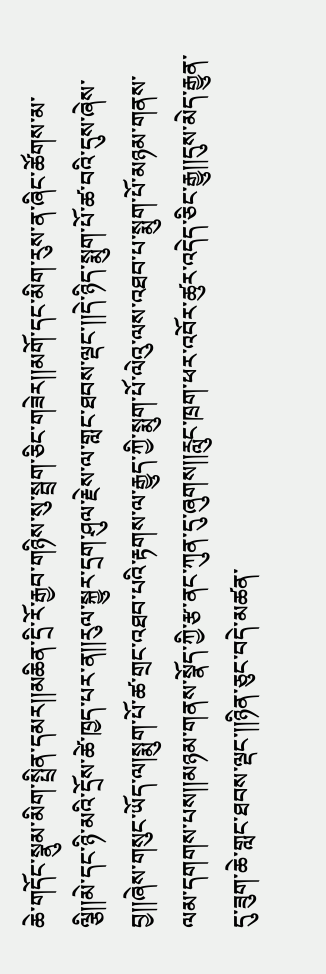ཆེ་གདོང་སྣུམ་མིག་སྤྲིན་དམར།།མཆིན་དྲི་རོ་རྒྱབ་གཉིས་སུ་སྦྲག་ཅིང་གཟེར།།མགོ་དང་མིག་རུས་ན་ཞིང་ཚོགས་མ་ལྕི།།མེ་དང་ཉི་མའི་དྲོས་ཚེ་ཁྱད་པར་ན།།རུལ་སྐྱུར་དྲག་ཤུལ་རྗེས་ལ་གླང་ཐབས་ལྡང་།།དེ་ཉིད་སྨུག་པོ་ཚ་བའི་དུས་ཞེས་བྱ།།ཞེས་གསུང་ཡོད་ལ།སྨུག་པོ་ཚ་གྲང་འཐབ་པའི་རྟགས་ལ་རྒྱུད་ཀྱི་སྨུག་པོ་ལེའུ་ལས་འཐབ་པ་སྨུག་པོ་མཉམ་གནས་ལམ་དགགས་པས།།མཉམ་གནས་སྣོད་ཀྱི་རྩ་ནང་ཀུན་དུ་ཞུགས།།རླུང་ཁྲག་ཕར་འབོར་ཚུར་འདེད་ཅིང་རྒྱུ།།དུས་མེད་རྒྱུན་དུ་ཟུག་ཆེ་གླང་ཐབས་ལྡང་།།ཉིན་ཅུང་བདེ་མཚན་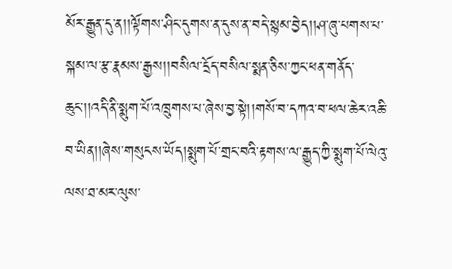མོར་རྒྱུན་དུ་ན།།ལྟོགས་ཤིང་དུགས་ན་དུས་ན་བདེ་སྙམ་བྱེད།།ཤ་ཞུ་པགས་པ་སྐམ་ལ་རྩ་རྣམས་རྒྱས།།བསིལ་དྲོད་བསིལ་སྨན་ཅིས་ཀྱང་ཕན་གནོད་ཆུང་།།འདི་ནི་སྨུག་པོ་འཁྲུགས་པ་ཞེས་བྱ་སྟེ།།གསོ་བ་དཀའ་བ་ཕལ་ཆེར་འཆི་བ་ཡིན།།ཞེས་གསུངས་ཡོད།སྨུག་པོ་གྲང་བའི་རྟགས་ལ་རྒྱུད་ཀྱི་སྨུག་པོ་ལེའུ་ལས་ཐ་མར་ལུས་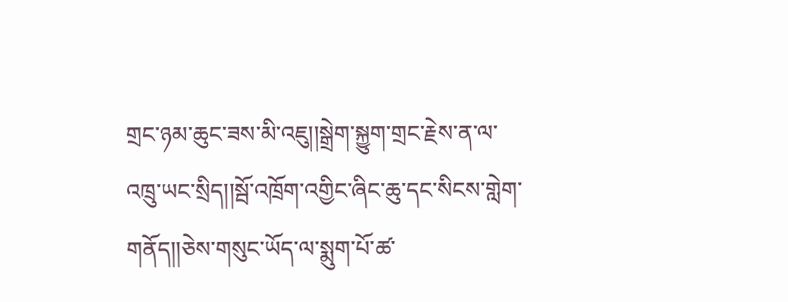གྲང་ཉམ་ཆུང་ཟས་མི་འཇུ།།སྒྲེག་སྐྱུག་གྲང་རྗེས་ན་ལ་འཁྲུ་ཡང་སྲིད།།སྦོ་འཁྲོག་འགྱིང་ཞིང་ཆུ་དང་སིངས་གླེག་གནོད།།ཅེས་གསུང་ཡོད་ལ་སྨུག་པོ་ཚ་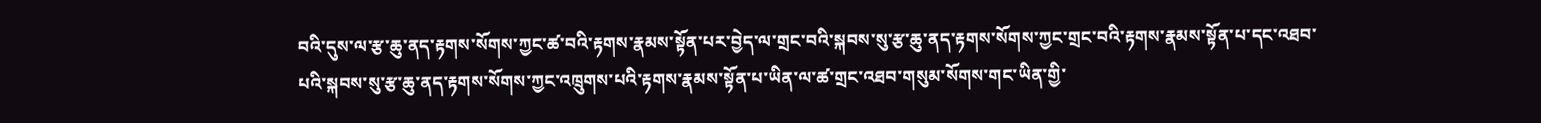བའི་དུས་ལ་རྩ་ཆུ་ནད་རྟགས་སོགས་ཀྱང་ཚ་བའི་རྟགས་རྣམས་སྟོན་པར་བྱེད་ལ་གྲང་བའི་སྐབས་སུ་རྩ་ཆུ་ནད་རྟགས་སོགས་ཀྱང་གྲང་བའི་རྟགས་རྣམས་སྟོན་པ་དང་འཐབ་པའི་སྐབས་སུ་རྩ་ཆུ་ནད་རྟགས་སོགས་ཀྱང་འཁྲུགས་པའི་རྟགས་རྣམས་སྟོན་པ་ཡིན་ལ་ཚ་གྲང་འཐབ་གསུམ་སོགས་གང་ཡིན་གྱི་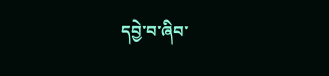དབྱེ་བ་ཞིབ་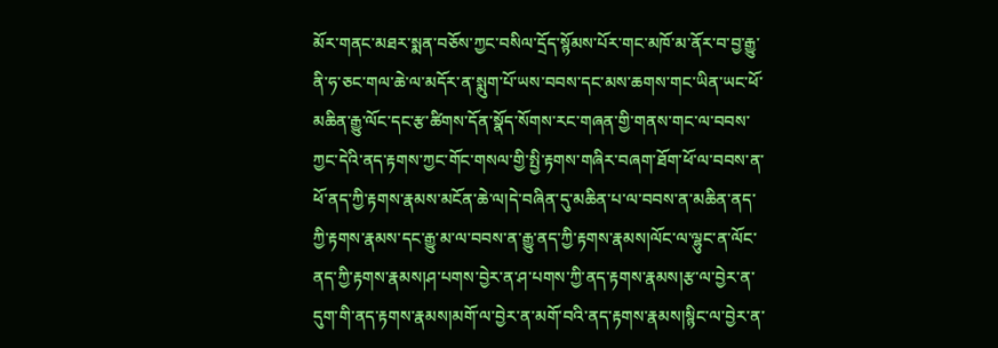མོར་གནང་མཐར་སྨན་བཅོས་ཀྱང་བསིལ་དྲོད་སྙོམས་པོར་གང་མཁོ་མ་ནོར་བ་བྱ་རྒྱུ་ནི་ཧ་ཅང་གལ་ཆེ་ལ་མདོར་ན་སྨུག་པོ་ཡས་བབས་དང་མས་ཆགས་གང་ཡིན་ཡང་ཕོ་མཆིན་རྒྱུ་ལོང་དང་རྩ་ཚིགས་དོན་སྣོད་སོགས་རང་གཞན་གྱི་གནས་གང་ལ་བབས་ཀྱང་དེའི་ནད་རྟགས་ཀྱང་གོང་གསལ་གྱི་སྤྱི་རྟགས་གཞིར་བཞག་ཐོག་ཕོ་ལ་བབས་ན་ཕོ་ནད་ཀྱི་རྟགས་རྣམས་མངོན་ཆེ་ལ།དེ་བཞིན་དུ་མཆིན་པ་ལ་བབས་ན་མཆིན་ནད་ཀྱི་རྟགས་རྣམས་དང་རྒྱུ་མ་ལ་བབས་ན་རྒྱུ་ནད་ཀྱི་རྟགས་རྣམས།ལོང་ལ་ལྷུང་ན་ལོང་ནད་ཀྱི་རྟགས་རྣམས།ཤ་པགས་བྱེར་ན་ཤ་པགས་ཀྱི་ནད་རྟགས་རྣམས།རྩ་ལ་བྱེར་ན་དུག་གི་ནད་རྟགས་རྣམས།མགོ་ལ་བྱེར་ན་མགོ་བའི་ནད་རྟགས་རྣམས།སྙིང་ལ་བྱེར་ན་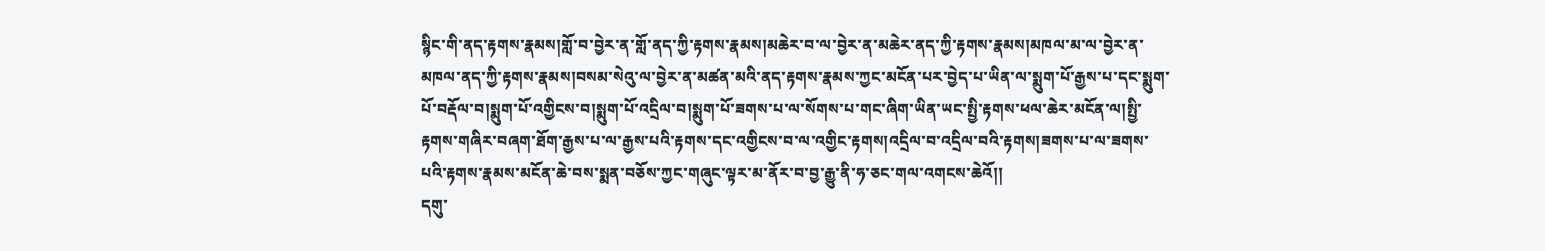སྙིང་གི་ནད་རྟགས་རྣམས།གློ་བ་བྱེར་ན་གློ་ནད་ཀྱི་རྟགས་རྣམས།མཆེར་བ་ལ་བྱེར་ན་མཆེར་ནད་ཀྱི་རྟགས་རྣམས།མཁལ་མ་ལ་བྱེར་ན་མཁལ་ནད་ཀྱི་རྟགས་རྣམས།བསམ་སེའུ་ལ་བྱེར་ན་མཚན་མའི་ནད་རྟགས་རྣམས་ཀྱང་མངོན་པར་བྱེད་པ་ཡིན་ལ་སྨུག་པོ་རྒྱས་པ་དང་སྨུག་པོ་བརྡོལ་བ།སྨུག་པོ་འགྱིངས་བ།སྨུག་པོ་འདྲིལ་བ།སྨུག་པོ་ཟགས་པ་ལ་སོགས་པ་གང་ཞིག་ཡིན་ཡང་སྤྱི་རྟགས་ཕལ་ཆེར་མངོན་ལ།སྤྱི་རྟགས་གཞིར་བཞག་ཐོག་རྒྱས་པ་ལ་རྒྱས་པའི་རྟགས་དང་འགྱིངས་བ་ལ་འགྱིང་རྟགས།འདྲིལ་བ་འདྲིལ་བའི་རྟགས།ཟགས་པ་ལ་ཟགས་པའི་རྟགས་རྣམས་མངོན་ཆེ་བས་སྨན་བཅོས་ཀྱང་གཞུང་ལྟར་མ་ནོར་བ་བྱ་རྒྱུ་ནི་ཧ་ཅང་གལ་འགངས་ཆེའོ།།
དགུ་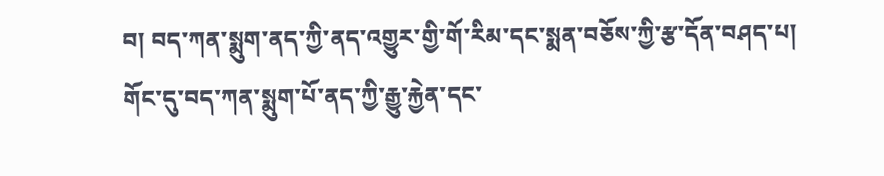བ། བད་ཀན་སྨུག་ནད་ཀྱི་ནད་འགྱུར་གྱི་གོ་རིམ་དང་སྨན་བཅོས་ཀྱི་རྩ་དོན་བཤད་པ།
གོང་དུ་བད་ཀན་སྨུག་པོ་ནད་ཀྱི་རྒྱུ་རྐྱེན་དང་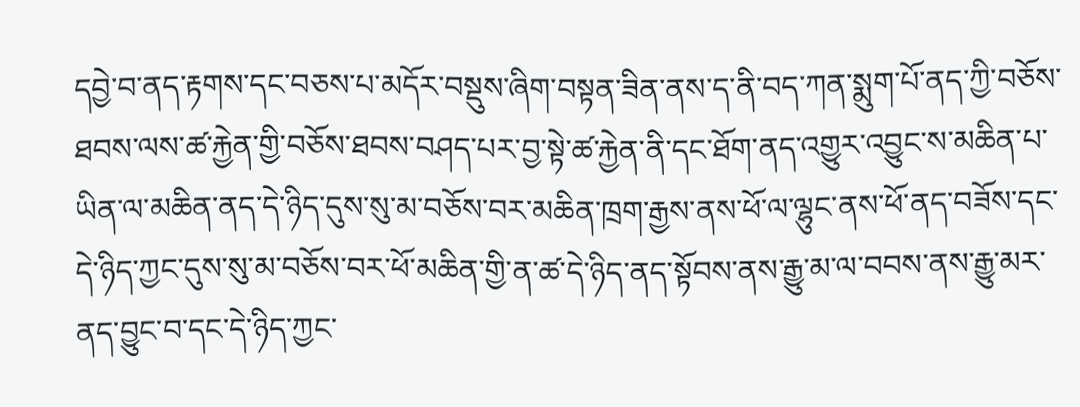དབྱེ་བ་ནད་རྟགས་དང་བཅས་པ་མདོར་བསྡུས་ཞིག་བསྟན་ཟིན་ནས་ད་ནི་བད་ཀན་སྨུག་པོ་ནད་ཀྱི་བཅོས་ཐབས་ལས་ཚ་རྐྱེན་གྱི་བཅོས་ཐབས་བཤད་པར་བྱ་སྟེ་ཚ་རྐྱེན་ནི་དང་ཐོག་ནད་འགྱུར་འབྱུང་ས་མཆིན་པ་ཡིན་ལ་མཆིན་ནད་དེ་ཉིད་དུས་སུ་མ་བཅོས་བར་མཆིན་ཁྲག་རྒྱས་ནས་ཕོ་ལ་ལྷུང་ནས་ཕོ་ནད་བཟོས་དང་དེ་ཉིད་ཀྱང་དུས་སུ་མ་བཅོས་བར་ཕོ་མཆིན་གྱི་ན་ཚ་དེ་ཉིད་ནད་སྟོབས་ནས་རྒྱུ་མ་ལ་བབས་ནས་རྒྱུ་མར་ནད་བྱུང་བ་དང་དེ་ཉིད་ཀྱང་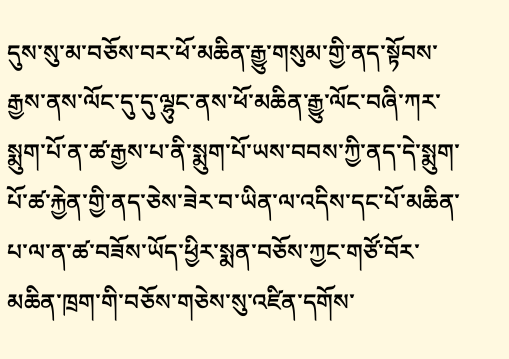དུས་སུ་མ་བཅོས་བར་ཕོ་མཆིན་རྒྱུ་གསུམ་གྱི་ནད་སྟོབས་རྒྱས་ནས་ལོང་དུ་དུ་ལྷུང་ནས་ཕོ་མཆིན་རྒྱུ་ལོང་བཞི་ཀར་སྨུག་པོ་ན་ཚ་རྒྱས་པ་ནི་སྨུག་པོ་ཡས་བབས་ཀྱི་ནད་དེ་སྨུག་པོ་ཚ་རྐྱེན་གྱི་ནད་ཅེས་ཟེར་བ་ཡིན་ལ་འདིས་དང་པོ་མཆིན་པ་ལ་ན་ཚ་བཟོས་ཡོད་ཕྱིར་སྨན་བཅོས་ཀྱང་གཙོ་བོར་མཆིན་ཁྲག་གི་བཅོས་གཅེས་སུ་འཛིན་དགོས་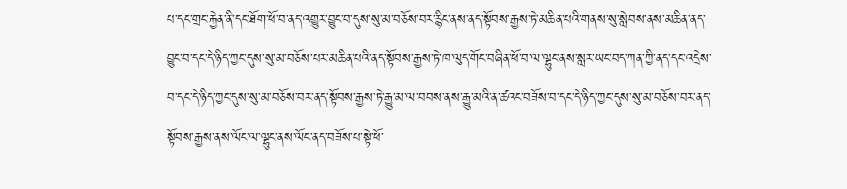པ་དང་གྲང་རྐྱེན་ནི་དང་ཐོག་ཕོ་བ་ནད་འགྱུར་བྱུང་བ་དུས་སུ་མ་བཅོས་བར་རྙིང་ནས་ནད་སྟོབས་རྒྱས་ཏེ་མཆིན་པའི་གནས་སུ་སླེབས་ནས་མཆིན་ནད་བྱུང་བ་དང་དེ་ཉིད་ཀྱང་དུས་སུ་མ་བཅོས་པར་མཆིན་པའི་ནད་སྟོབས་རྒྱས་ཏེ་ཁ་ལུད་གོང་བཞིན་ཕོ་བ་ལ་ལྷུང་ནས་སླར་ཡང་བད་ཀན་ཀྱི་ནད་དང་འདྲེས་བ་དང་དེ་ཉིད་ཀྱང་དུས་སུ་མ་བཅོས་བར་ནད་སྟོབས་རྒྱས་ཏེ་རྒྱུ་མ་ལ་བབས་ནས་རྒྱུ་མའི་ན་ཚའང་བཟོས་བ་དང་དེ་ཉིད་ཀྱང་དུས་སུ་མ་བཅོས་བར་ནད་སྟོབས་རྒྱས་ནས་ལོང་ལ་ལྷུང་ནས་ལོང་ནད་བཟོས་པ་སྟེ་ཕོ་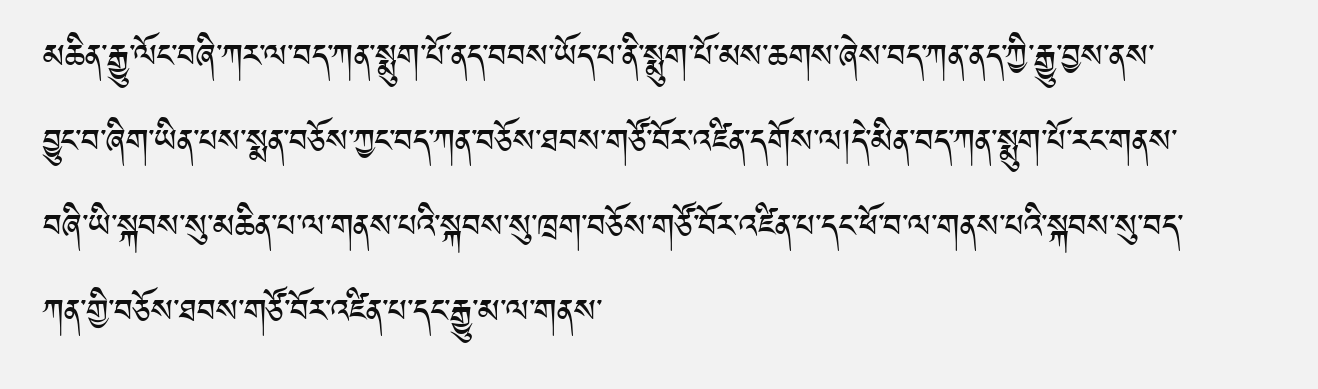མཆིན་རྒྱུ་ལོང་བཞི་ཀར་ལ་བད་ཀན་སྨུག་པོ་ནད་བབས་ཡོད་པ་ནི་སྨུག་པོ་མས་ཆགས་ཞེས་བད་ཀན་ནད་ཀྱི་རྒྱུ་བྱས་ནས་བྱུང་བ་ཞིག་ཡིན་པས་སྨན་བཅོས་ཀྱང་བད་ཀན་བཅོས་ཐབས་གཙོ་བོར་འཛིན་དགོས་ལ།དེ་མིན་བད་ཀན་སྨུག་པོ་རང་གནས་བཞི་ཡི་སྐབས་སུ་མཆིན་པ་ལ་གནས་པའི་སྐབས་སུ་ཁྲག་བཅོས་གཙོ་བོར་འཛིན་པ་དང་ཕོ་བ་ལ་གནས་པའི་སྐབས་སུ་བད་ཀན་གྱི་བཅོས་ཐབས་གཙོ་བོར་འཛིན་པ་དང་རྒྱུ་མ་ལ་གནས་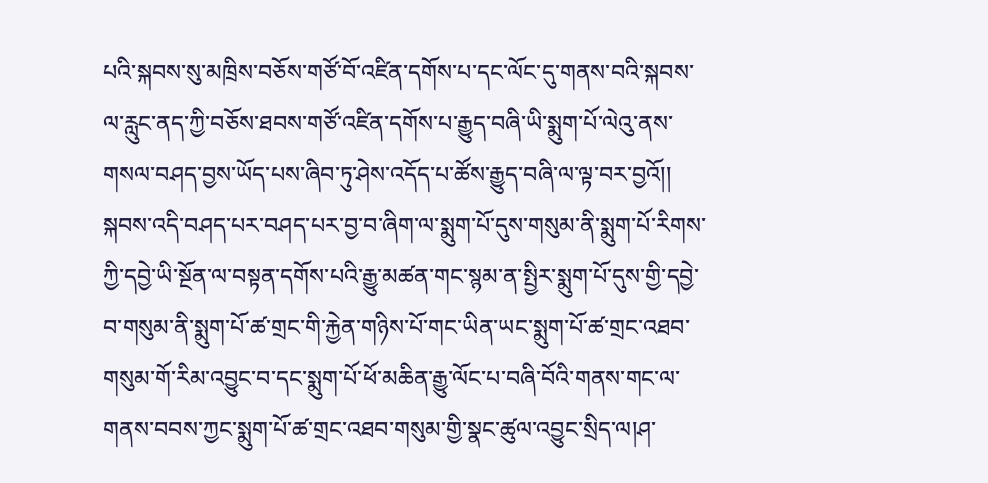པའི་སྐབས་སུ་མཁྲིས་བཅོས་གཙོ་བོ་འཛིན་དགོས་པ་དང་ལོང་དུ་གནས་བའི་སྐབས་ལ་རླུང་ནད་ཀྱི་བཅོས་ཐབས་གཙོ་འཛིན་དགོས་པ་རྒྱུད་བཞི་ཡི་སྨུག་པོ་ལེའུ་ནས་གསལ་བཤད་བྱས་ཡོད་པས་ཞིབ་ཏུ་ཤེས་འདོད་པ་ཚོས་རྒྱུད་བཞི་ལ་ལྟ་བར་བྱའོ།།
སྐབས་འདི་བཤད་པར་བཤད་པར་བྱ་བ་ཞིག་ལ་སྨུག་པོ་དུས་གསུམ་ནི་སྨུག་པོ་རིགས་ཀྱི་དབྱེ་ཡི་སྔོན་ལ་བསྟན་དགོས་པའི་རྒྱུ་མཚན་གང་སྙམ་ན་སྤྱིར་སྨུག་པོ་དུས་གྱི་དབྱེ་བ་གསུམ་ནི་སྨུག་པོ་ཚ་གྲང་གི་རྐྱེན་གཉིས་པོ་གང་ཡིན་ཡང་སྨུག་པོ་ཚ་གྲང་འཐབ་གསུམ་གོ་རིམ་འབྱུང་བ་དང་སྨུག་པོ་ཕོ་མཆིན་རྒྱུ་ལོང་པ་བཞི་བོའི་གནས་གང་ལ་གནས་བབས་ཀྱང་སྨུག་པོ་ཚ་གྲང་འཐབ་གསུམ་གྱི་སྣང་ཚུལ་འབྱུང་སྲིད་ལ།ཤ་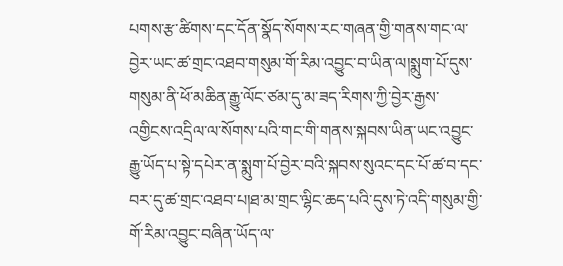པགས་རྩ་ཚིགས་དང་དོན་སྣོད་སོགས་རང་གཞན་གྱི་གནས་གང་ལ་བྱེར་ཡང་ཚ་གྲང་འཐབ་གསུམ་གོ་རིམ་འབྱུང་བ་ཡིན་ལ།སྨུག་པོ་དུས་གསུམ་ནི་ཕོ་མཆིན་རྒྱུ་ལོང་ཙམ་དུ་མ་ཟད་རིགས་ཀྱི་བྱེར་རྒྱས་འགྱིངས་འདྲིལ་ལ་སོགས་པའི་གང་གི་གནས་སྐབས་ཡིན་ཡང་འབྱུང་རྒྱུ་ཡོད་པ་སྟེ་དཔེར་ན་སྨུག་པོ་བྱེར་བའི་སྐབས་སུའང་དང་པོ་ཚ་བ་དང་བར་དུ་ཚ་གྲང་འཐབ་པ།ཐ་མ་གྲང་ལྷིང་ཆད་པའི་དུས་ཏེ་འདི་གསུམ་གྱི་གོ་རིམ་འབྱུང་བཞིན་ཡོད་ལ་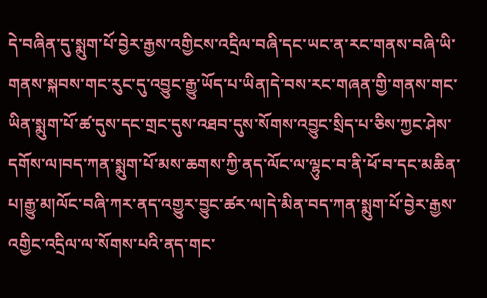དེ་བཞིན་དུ་སྨུག་པོ་བྱེར་རྒྱས་འགྱིངས་འདྲིལ་བཞི་དང་ཡང་ན་རང་གནས་བཞི་ཡི་གནས་སྐབས་གང་རུང་དུ་འབྱུང་རྒྱུ་ཡོད་པ་ཡིན།དེ་བས་རང་གཞན་གྱི་གནས་གང་ཡིན་སྨུག་པོ་ཚ་དུས་དང་གྲང་དུས་འཐབ་དུས་སོགས་འབྱུང་སྲིད་པ་ཅིས་ཀྱང་ཤེས་དགོས་ལ།བད་ཀན་སྨུག་པོ་མས་ཆགས་ཀྱི་ནད་ལོང་ལ་ལྷུང་བ་ནི་ཕོ་བ་དང་མཆིན་པ།རྒྱུ་མ།ལོང་བཞི་ཀར་ནད་འགྱུར་བྱུང་ཚར་ལ།དེ་མིན་བད་ཀན་སྨུག་པོ་བྱེར་རྒྱས་འགྱིང་འདྲིལ་ལ་སོགས་པའི་ནད་གང་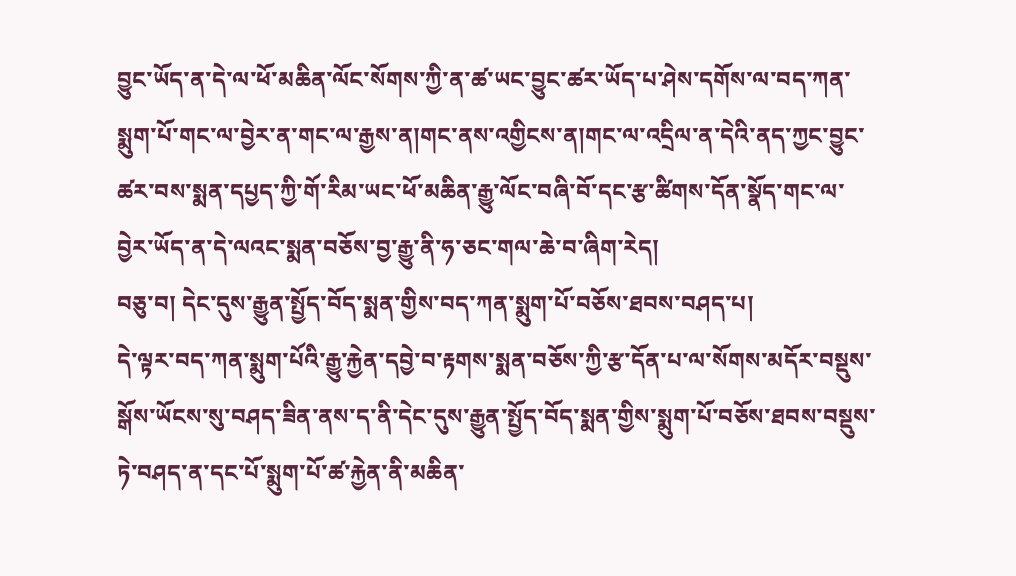བྱུང་ཡོད་ན་དེ་ལ་ཕོ་མཆིན་ལོང་སོགས་ཀྱི་ན་ཚ་ཡང་བྱུང་ཚར་ཡོད་པ་ཤེས་དགོས་ལ་བད་ཀན་སྨུག་པོ་གང་ལ་བྱེར་ན་གང་ལ་རྒྱས་ན།གང་ནས་འགྱིངས་ན།གང་ལ་འདྲིལ་ན་དེའི་ནད་ཀྱང་བྱུང་ཚར་བས་སྨན་དཔྱད་ཀྱི་གོ་རིམ་ཡང་ཕོ་མཆིན་རྒྱུ་ལོང་བཞི་བོ་དང་རྩ་ཚིགས་དོན་སྣོད་གང་ལ་བྱེར་ཡོད་ན་དེ་ལའང་སྨན་བཅོས་བྱ་རྒྱུ་ནི་ཧ་ཅང་གལ་ཆེ་བ་ཞིག་རེད།
བཅུ་བ། དེང་དུས་རྒྱུན་སྤྱོད་བོད་སྨན་གྱིས་བད་ཀན་སྨུག་པོ་བཅོས་ཐབས་བཤད་པ།
དེ་ལྟར་བད་ཀན་སྨུག་པོའི་རྒྱུ་རྐྱེན་དབྱེ་བ་རྟགས་སྨན་བཅོས་ཀྱི་རྩ་དོན་པ་ལ་སོགས་མདོར་བསྡུས་སྒོས་ཡོངས་སུ་བཤད་ཟིན་ནས་ད་ནི་དེང་དུས་རྒྱུན་སྤྱོད་བོད་སྨན་གྱིས་སྨུག་པོ་བཅོས་ཐབས་བསྡུས་ཏེ་བཤད་ན་དང་པོ་སྨུག་པོ་ཚ་རྐྱེན་ནི་མཆིན་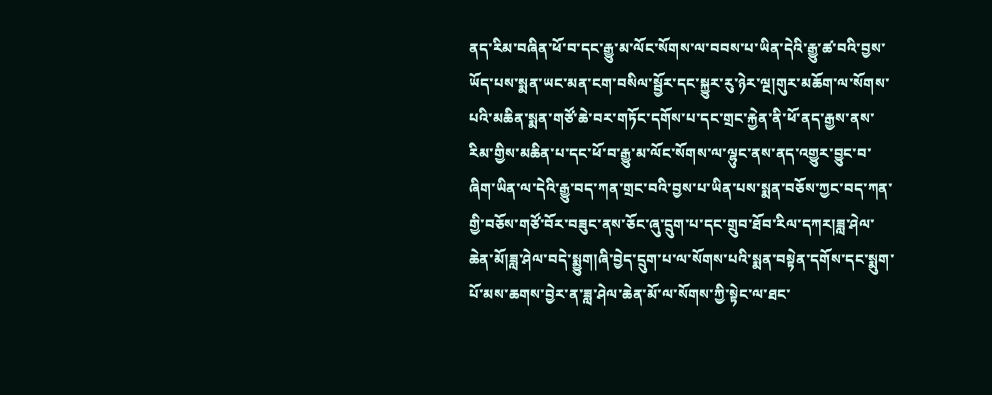ནད་རིམ་བཞིན་ཕོ་བ་དང་རྒྱུ་མ་ལོང་སོགས་ལ་བབས་པ་ཡིན་དེའི་རྒྱུ་ཚ་བའི་བྱས་ཡོད་པས་སྨན་ཡང་མན་ངག་བསིལ་སྦྱོར་དང་སྐྱུར་རུ་ཉེར་ལྔ།གུར་མཆོག་ལ་སོགས་པའི་མཆིན་སྨན་གཙོ་ཆེ་བར་གཏོང་དགོས་པ་དང་གྲང་རྐྱེན་ནི་ཕོ་ནད་རྒྱས་ནས་རིམ་གྱིས་མཆིན་པ་དང་ཕོ་བ་རྒྱུ་མ་ལོང་སོགས་ལ་ལྷུང་ནས་ནད་འགྱུར་བྱུང་བ་ཞིག་ཡིན་ལ་དེའི་རྒྱུ་བད་ཀན་གྲང་བའི་བྱས་པ་ཡིན་པས་སྨན་བཅོས་ཀྱང་བད་ཀན་གྱི་བཅོས་གཙོ་བོར་བཟུང་ནས་ཅོང་ཞུ་དྲུག་པ་དང་གྲུབ་ཐོབ་རིལ་དཀར།ཟླ་ཤེལ་ཆེན་མོ།ཟླ་ཤེལ་བདེ་སྨྱུག།ཞི་བྱེད་དྲུག་པ་ལ་སོགས་པའི་སྨན་བསྟེན་དགོས་དང་སྨུག་པོ་མས་ཆགས་བྱེར་ན་ཟླ་ཤེལ་ཆེན་མོ་ལ་སོགས་ཀྱི་སྟེང་ལ་ཐང་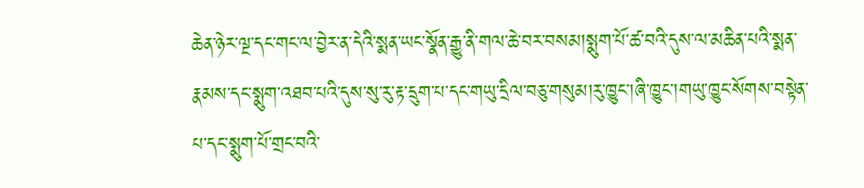ཆེན་ཉེར་ལྔ་དང་གང་ལ་བྱེར་ན་དེའི་སྨན་ཡང་སྣོན་རྒྱུ་ནི་གལ་ཆེ་བར་བསམ།སྨུག་པོ་ཚ་བའི་དུས་ལ་མཆིན་པའི་སྨན་རྣམས་དང་སྨུག་འཐབ་པའི་དུས་སུ་རུ་རྟ་དྲུག་པ་དང་གཡུ་དྲིལ་བཅུ་གསུམ།རུ་ཁྱུང་།ཞི་ཁྱུང་།གཡུ་ཁྱུང་སོགས་བསྟེན་པ་དང་སྨུག་པོ་གྲང་བའི་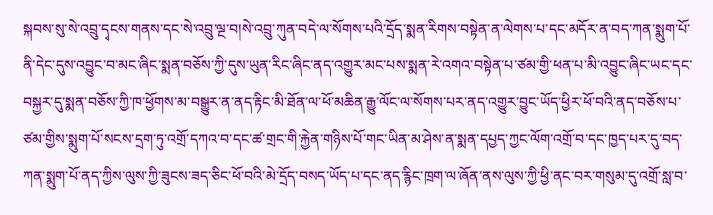སྐབས་སུ་སེ་འབྲུ་དྭངས་གནས་དང་སེ་འབྲུ་ལྔ་བ།སེ་འབྲུ་ཀུན་བདེ་ལ་སོགས་པའི་དྲོད་སྨན་རིགས་བསྟེན་ན་ལེགས་པ་དང་མདོར་ན་བད་ཀན་སྨུག་པོ་ནི་དེང་དུས་འབྱུང་བ་མང་ཞིང་སྨན་བཅོས་ཀྱི་དུས་ཡུན་རིང་ཞིང་ནད་འགྱུར་མང་པས་སྨན་རེ་འགའ་བསྟེན་པ་ཙམ་གྱི་ཕན་པ་མི་འབྱུང་ཞིང་ཡང་དང་བསྐྱར་དུ་སྨན་བཅོས་ཀྱི་ཁ་ཕྱོགས་མ་བསྒྱུར་ན་ནད་རྟིང་མི་ཐོན་ལ་ཕོ་མཆིན་རྒྱུ་ལོང་ལ་སོགས་པར་ནད་འགྱུར་བྱུང་ཡོད་ཕྱིར་ཕོ་བའི་ནད་བཅོས་པ་ཙམ་གྱིས་སྨུག་པོ་སངས་དྲག་ཏུ་འགྲོ་དཀའ་བ་དང་ཚ་གྲང་གི་རྐྱེན་གཉིས་པོ་གང་ཡིན་མ་ཤེས་ན་སྨན་དཔྱད་ཀྱང་ལོག་འགྲོ་བ་དང་ཁྱད་པར་དུ་བད་ཀན་སྨུག་པོ་ནད་ཀྱིས་ལུས་ཀྱི་ཟུངས་ཟད་ཅིང་ཕོ་བའི་མེ་དྲོད་བསད་ཡོད་པ་དང་ནད་རྙིང་ཁྲག་ལ་ཞོན་ནས་ལུས་ཀྱི་ཕྱི་ནང་བར་གསུམ་དུ་འགྲོ་སླ་བ་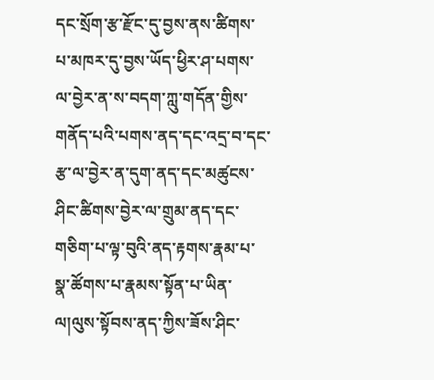དང་སྲོག་རྩ་རྫོང་དུ་བྱས་ནས་ཚིགས་པ་མཁར་དུ་བྱས་ཡོད་ཕྱིར་ཤ་པགས་ལ་བྱེར་ན་ས་བདག་ཀླུ་གདོན་གྱིས་གནོད་པའི་པགས་ནད་དང་འདྲ་བ་དང་རྩ་ལ་བྱེར་ན་དུག་ནད་དང་མཚུངས་ཤིང་ཚིགས་བྱེར་ལ་གྲུམ་ནད་དང་གཅིག་པ་ལྟ་བུའི་ནད་རྟགས་རྣམ་པ་སྣ་ཚོགས་པ་རྣམས་སྟོན་པ་ཡིན་ལ།ལུས་སྟོབས་ནད་ཀྱིས་ཟོས་ཤིང་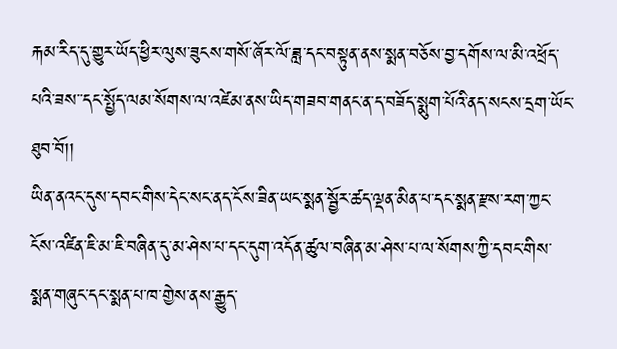རྐམ་རིད་དུ་གྱུར་ཡོད་ཕྱིར་ལུས་ཟུངས་གསོ་ཞོར་ལོ་ཟླ་དང་བསྟུན་ནས་སྨན་བཅོས་བྱ་དགོས་ལ་མི་འཕྲོད་པའི་ཟས་་དང་སྤྱོད་ལམ་སོགས་ལ་འཛེམ་ནས་ཡིད་གཟབ་གནང་ན་ད་བཟོད་སྨུག་པོའི་ནད་སངས་དྲག་ཡོང་ཐུབ་བོ།།
ཡིན་ནའང་དུས་དབང་གིས་དེང་སང་ནད་ངོས་ཟིན་ཡང་སྨན་སྦྱོར་ཚད་ལྡན་མིན་པ་དང་སྨན་རྫས་རག་ཀྱང་ངོས་འཛིན་ཇི་མ་ཇི་བཞིན་དུ་མ་ཤེས་པ་དང་དུག་འདོན་ཚུལ་བཞིན་མ་ཤེས་པ་ལ་སོགས་ཀྱི་དབང་གིས་སྨན་གཞུང་དང་སྨན་པ་ཁ་གྱེས་ནས་རྒྱུད་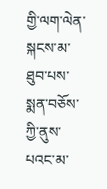གྱི་ལག་ལེན་སྐངས་མ་ཐུབ་པས་སྨན་བཅོས་ཀྱི་ནུས་པའང་མ་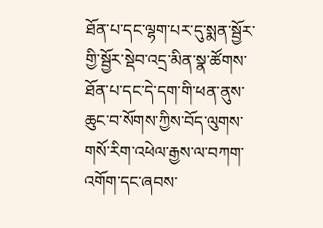ཐོན་པ་དང་ལྷག་པར་དུ་སྨན་སྦྱོར་གྱི་སྦྱོར་སྡེབ་འདྲ་མིན་སྣ་ཚོགས་ཐོན་པ་དང་དེ་དག་གི་ཕན་ནུས་ཆུང་བ་སོགས་ཀྱིས་བོད་ལུགས་གསོ་རིག་འཕེལ་རྒྱས་ལ་བཀག་འགོག་དང་ཞབས་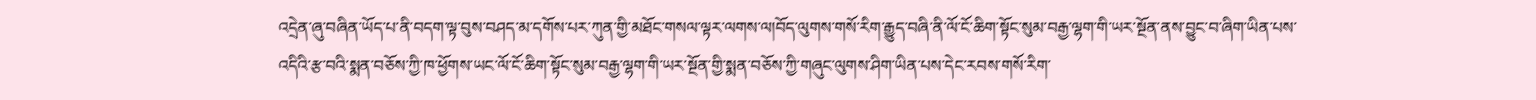འདྲེན་ཞུ་བཞིན་ཡོད་པ་ནི་བདག་ལྟ་བུས་བཤད་མ་དགོས་པར་ཀུན་གྱི་མཐོང་གསལ་ལྟར་ལགས་ལ།བོད་ལུགས་གསོ་རིག་རྒྱུད་བཞི་ནི་ལོ་ངོ་ཆིག་སྟོང་སུམ་བརྒྱ་ལྷག་གི་ཡར་སྔོན་ནས་བྱུང་བ་ཞིག་ཡིན་པས་འདིའི་རྩ་བའི་སྨན་བཅོས་ཀྱི་ཁ་ཕྱོགས་ཡང་ལོ་ངོ་ཆིག་སྟོང་སུམ་བརྒྱ་ལྷག་གི་ཡར་སྔོན་གྱི་སྨན་བཅོས་ཀྱི་གཞུང་ལུགས་ཤིག་ཡིན་པས་དེང་རབས་གསོ་རིག་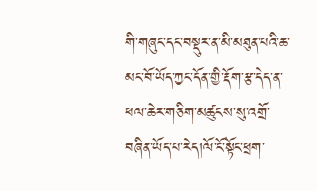གི་གཞུང་དང་བསྡུར་ན་མི་མཐུན་པའི་ཆ་མང་བོ་ཡོད་ཀྱང་དོན་གྱི་རྡོག་རྩ་དེད་ན་ཕལ་ཆེར་གཅིག་མཚུངས་སུ་འགྲོ་བཞིན་ཡོད་པ་རེད།ལོ་ངོ་སྟོང་ཕྲག་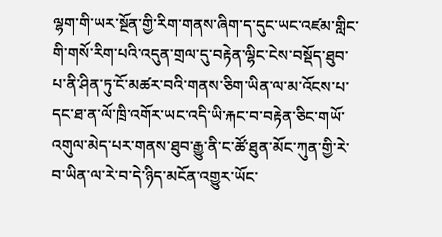ལྷག་གི་ཡར་སྔོན་གྱི་རིག་གནས་ཞིག་ད་དུང་ཡང་འཛམ་གླིང་གི་གསོ་རིག་པའི་འདུན་གྲལ་དུ་བརྟེན་ལྷིང་ངེས་བསྡོད་ཐུབ་པ་ནི་ཤིན་ཏུ་ངོ་མཚར་བའི་གནས་ཅིག་ཡིན་ལ་མ་འོངས་པ་དང་ཐ་ན་ལོ་ཁྲི་འགོར་ཡང་འདི་ཡི་རྐང་བ་བརྟེན་ཅིང་གཡོ་འགུལ་མེད་པར་གནས་ཐུབ་རྒྱུ་ནི་ང་ཚོ་ཐུན་མོང་ཀུན་གྱི་རེ་བ་ཡིན་ལ་རེ་བ་དེ་ཉིད་མངོན་འགྱུར་ཡོང་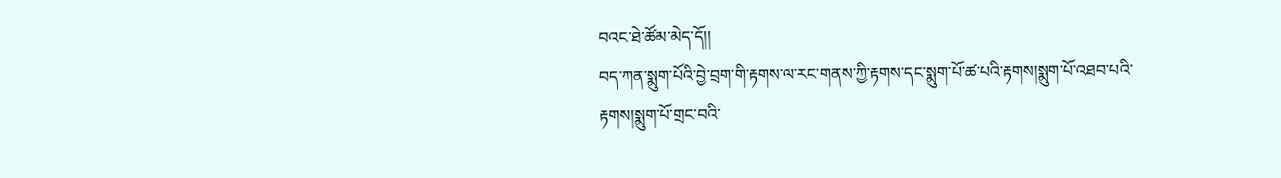བའང་ཐེ་ཚོམ་མེད་དོ།།
བད་ཀན་སྨུག་པོའི་བྱེ་བྲག་གི་རྟགས་ལ་རང་གནས་ཀྱི་རྟགས་དང་སྨུག་པོ་ཚ་པའི་རྟགས།སྨུག་པོ་འཐབ་པའི་རྟགས།སྨུག་པོ་གྲང་བའི་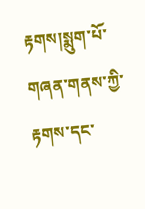རྟགས།སྨུག་པོ་གཞན་གནས་ཀྱི་རྟགས་དང་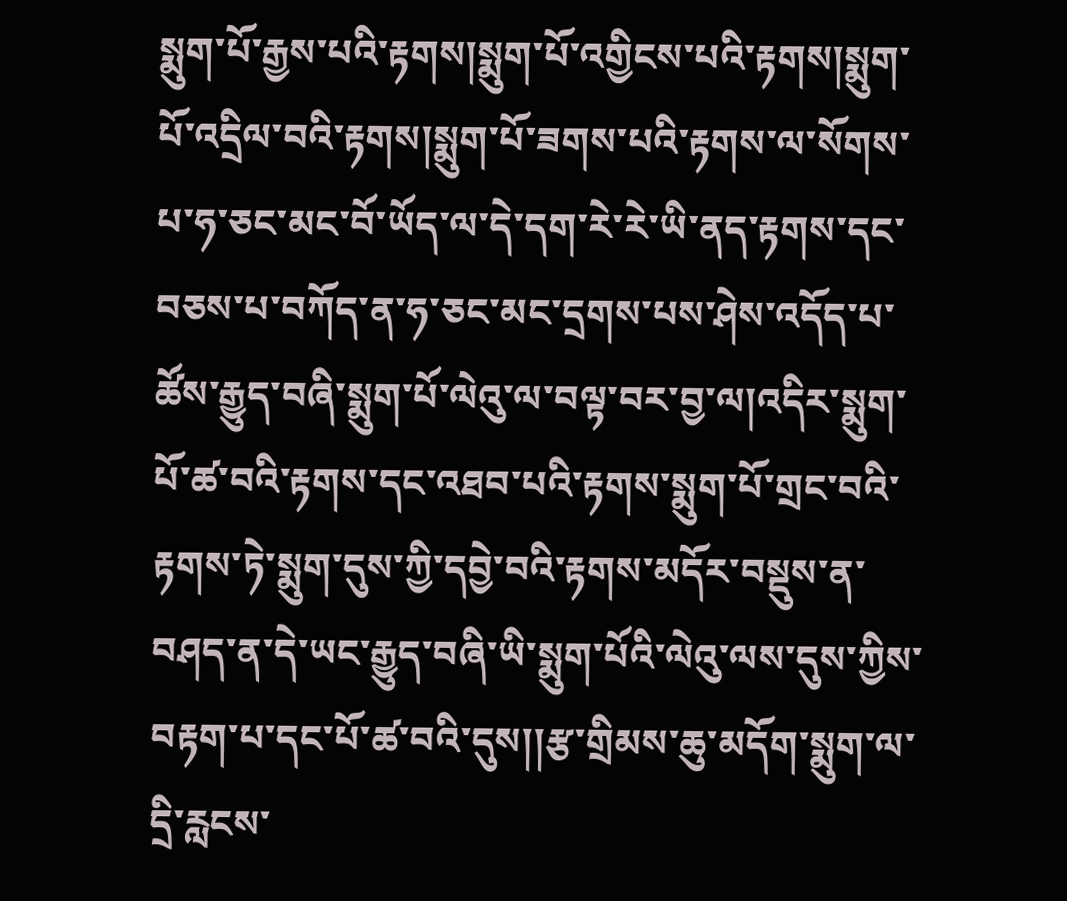སྨུག་པོ་རྒྱས་པའི་རྟགས།སྨུག་པོ་འགྱིངས་པའི་རྟགས།སྨུག་པོ་འདྲིལ་བའི་རྟགས།སྨུག་པོ་ཟགས་པའི་རྟགས་ལ་སོགས་པ་ཧ་ཅང་མང་བོ་ཡོད་ལ་དེ་དག་རེ་རེ་ཡི་ནད་རྟགས་དང་བཅས་པ་བཀོད་ན་ཧ་ཅང་མང་དྲགས་པས་ཤེས་འདོད་པ་ཚོས་རྒྱུད་བཞི་སྨུག་པོ་ལེའུ་ལ་བལྟ་བར་བྱ་ལ།འདིར་སྨུག་པོ་ཚ་བའི་རྟགས་དང་འཐབ་པའི་རྟགས་སྨུག་པོ་གྲང་བའི་རྟགས་ཏེ་སྨུག་དུས་ཀྱི་དབྱེ་བའི་རྟགས་མདོར་བསྡུས་ན་བཤད་ན་དེ་ཡང་རྒྱུད་བཞི་ཡི་སྨུག་པོའི་ལེའུ་ལས་དུས་ཀྱིས་བརྟག་པ་དང་པོ་ཚ་བའི་དུས།།རྩ་གྲིམས་ཆུ་མདོག་སྨུག་ལ་དྲི་རླངས་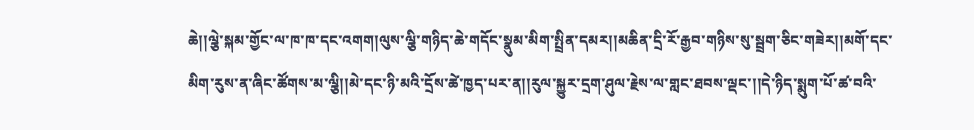ཆེ།།ལྕེ་སྐམ་གྱོང་ལ་ཁ་ཁ་དང་འགག།ལུས་ལྕི་གཉིད་ཆེ་གདོང་སྣུམ་མིག་སྤྲིན་དམར།།མཆིན་དྲི་རོ་རྒྱབ་གཉིས་སུ་སྦྲག་ཅིང་གཟེར།།མགོ་དང་མིག་རུས་ན་ཞིང་ཚོགས་མ་ལྕི།།མེ་དང་ཉི་མའི་དྲོས་ཚེ་ཁྱད་པར་ན།།རུལ་སྐྱུར་དྲག་ཤུལ་རྗེས་ལ་གླང་ཐབས་ལྡང་།།དེ་ཉིད་སྨུག་པོ་ཚ་བའི་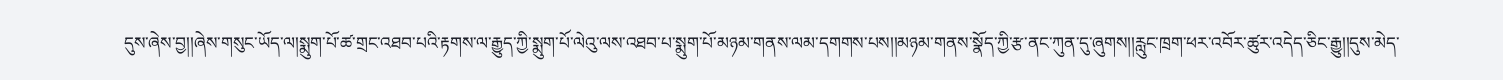དུས་ཞེས་བྱ།།ཞེས་གསུང་ཡོད་ལ།སྨུག་པོ་ཚ་གྲང་འཐབ་པའི་རྟགས་ལ་རྒྱུད་ཀྱི་སྨུག་པོ་ལེའུ་ལས་འཐབ་པ་སྨུག་པོ་མཉམ་གནས་ལམ་དགགས་པས།།མཉམ་གནས་སྣོད་ཀྱི་རྩ་ནང་ཀུན་དུ་ཞུགས།།རླུང་ཁྲག་ཕར་འབོར་ཚུར་འདེད་ཅིང་རྒྱུ།།དུས་མེད་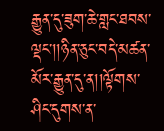རྒྱུན་དུ་ཟུག་ཆེ་གླང་ཐབས་ལྡང་།།ཉིན་ཅུང་བདེ་མཚན་མོར་རྒྱུན་དུ་ན།།ལྟོགས་ཤིང་དུགས་ན་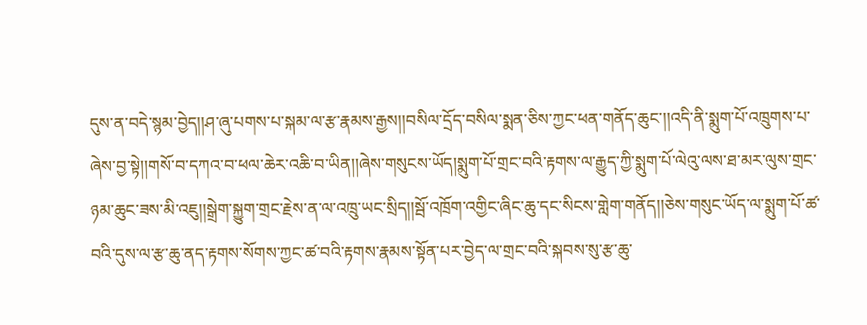དུས་ན་བདེ་སྙམ་བྱེད།།ཤ་ཞུ་པགས་པ་སྐམ་ལ་རྩ་རྣམས་རྒྱས།།བསིལ་དྲོད་བསིལ་སྨན་ཅིས་ཀྱང་ཕན་གནོད་ཆུང་།།འདི་ནི་སྨུག་པོ་འཁྲུགས་པ་ཞེས་བྱ་སྟེ།།གསོ་བ་དཀའ་བ་ཕལ་ཆེར་འཆི་བ་ཡིན།།ཞེས་གསུངས་ཡོད།སྨུག་པོ་གྲང་བའི་རྟགས་ལ་རྒྱུད་ཀྱི་སྨུག་པོ་ལེའུ་ལས་ཐ་མར་ལུས་གྲང་ཉམ་ཆུང་ཟས་མི་འཇུ།།སྒྲེག་སྐྱུག་གྲང་རྗེས་ན་ལ་འཁྲུ་ཡང་སྲིད།།སྦོ་འཁྲོག་འགྱིང་ཞིང་ཆུ་དང་སིངས་གླེག་གནོད།།ཅེས་གསུང་ཡོད་ལ་སྨུག་པོ་ཚ་བའི་དུས་ལ་རྩ་ཆུ་ནད་རྟགས་སོགས་ཀྱང་ཚ་བའི་རྟགས་རྣམས་སྟོན་པར་བྱེད་ལ་གྲང་བའི་སྐབས་སུ་རྩ་ཆུ་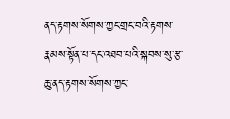ནད་རྟགས་སོགས་ཀྱང་གྲང་བའི་རྟགས་རྣམས་སྟོན་པ་དང་འཐབ་པའི་སྐབས་སུ་རྩ་ཆུ་ནད་རྟགས་སོགས་ཀྱང་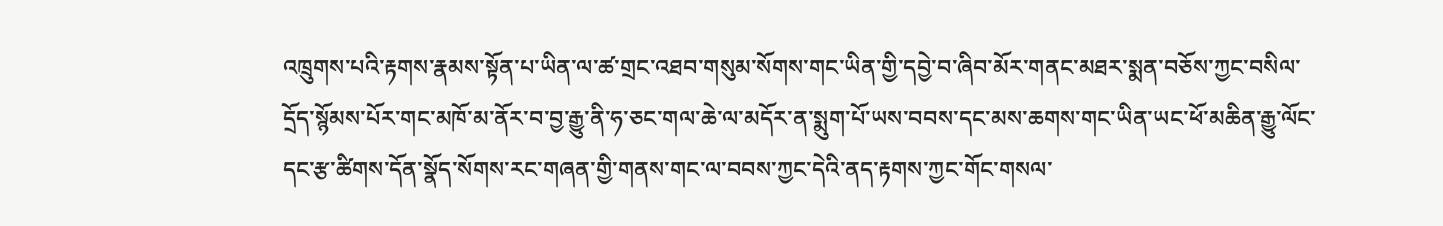འཁྲུགས་པའི་རྟགས་རྣམས་སྟོན་པ་ཡིན་ལ་ཚ་གྲང་འཐབ་གསུམ་སོགས་གང་ཡིན་གྱི་དབྱེ་བ་ཞིབ་མོར་གནང་མཐར་སྨན་བཅོས་ཀྱང་བསིལ་དྲོད་སྙོམས་པོར་གང་མཁོ་མ་ནོར་བ་བྱ་རྒྱུ་ནི་ཧ་ཅང་གལ་ཆེ་ལ་མདོར་ན་སྨུག་པོ་ཡས་བབས་དང་མས་ཆགས་གང་ཡིན་ཡང་ཕོ་མཆིན་རྒྱུ་ལོང་དང་རྩ་ཚིགས་དོན་སྣོད་སོགས་རང་གཞན་གྱི་གནས་གང་ལ་བབས་ཀྱང་དེའི་ནད་རྟགས་ཀྱང་གོང་གསལ་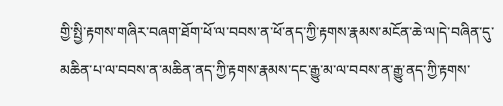གྱི་སྤྱི་རྟགས་གཞིར་བཞག་ཐོག་ཕོ་ལ་བབས་ན་ཕོ་ནད་ཀྱི་རྟགས་རྣམས་མངོན་ཆེ་ལ།དེ་བཞིན་དུ་མཆིན་པ་ལ་བབས་ན་མཆིན་ནད་ཀྱི་རྟགས་རྣམས་དང་རྒྱུ་མ་ལ་བབས་ན་རྒྱུ་ནད་ཀྱི་རྟགས་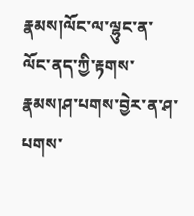རྣམས།ལོང་ལ་ལྷུང་ན་ལོང་ནད་ཀྱི་རྟགས་རྣམས།ཤ་པགས་བྱེར་ན་ཤ་པགས་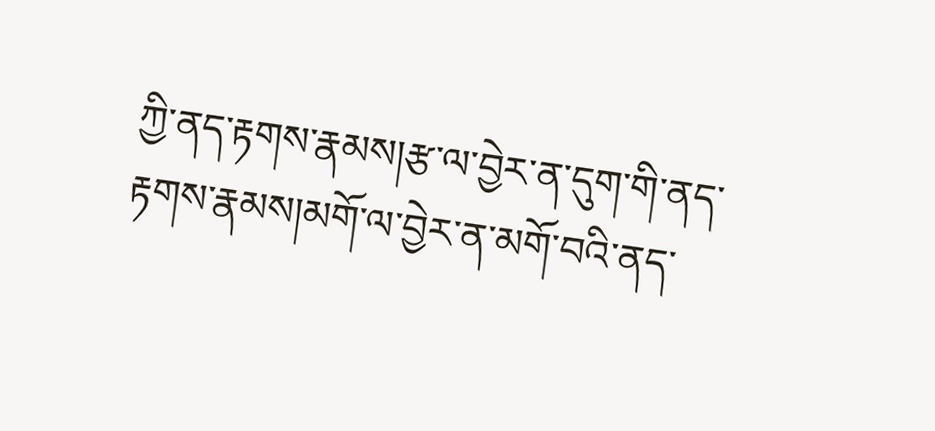ཀྱི་ནད་རྟགས་རྣམས།རྩ་ལ་བྱེར་ན་དུག་གི་ནད་རྟགས་རྣམས།མགོ་ལ་བྱེར་ན་མགོ་བའི་ནད་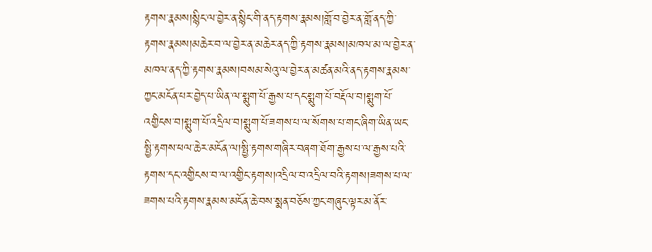རྟགས་རྣམས།སྙིང་ལ་བྱེར་ན་སྙིང་གི་ནད་རྟགས་རྣམས།གློ་བ་བྱེར་ན་གློ་ནད་ཀྱི་རྟགས་རྣམས།མཆེར་བ་ལ་བྱེར་ན་མཆེར་ནད་ཀྱི་རྟགས་རྣམས།མཁལ་མ་ལ་བྱེར་ན་མཁལ་ནད་ཀྱི་རྟགས་རྣམས།བསམ་སེའུ་ལ་བྱེར་ན་མཚན་མའི་ནད་རྟགས་རྣམས་ཀྱང་མངོན་པར་བྱེད་པ་ཡིན་ལ་སྨུག་པོ་རྒྱས་པ་དང་སྨུག་པོ་བརྡོལ་བ།སྨུག་པོ་འགྱིངས་བ།སྨུག་པོ་འདྲིལ་བ།སྨུག་པོ་ཟགས་པ་ལ་སོགས་པ་གང་ཞིག་ཡིན་ཡང་སྤྱི་རྟགས་ཕལ་ཆེར་མངོན་ལ།སྤྱི་རྟགས་གཞིར་བཞག་ཐོག་རྒྱས་པ་ལ་རྒྱས་པའི་རྟགས་དང་འགྱིངས་བ་ལ་འགྱིང་རྟགས།འདྲིལ་བ་འདྲིལ་བའི་རྟགས།ཟགས་པ་ལ་ཟགས་པའི་རྟགས་རྣམས་མངོན་ཆེ་བས་སྨན་བཅོས་ཀྱང་གཞུང་ལྟར་མ་ནོར་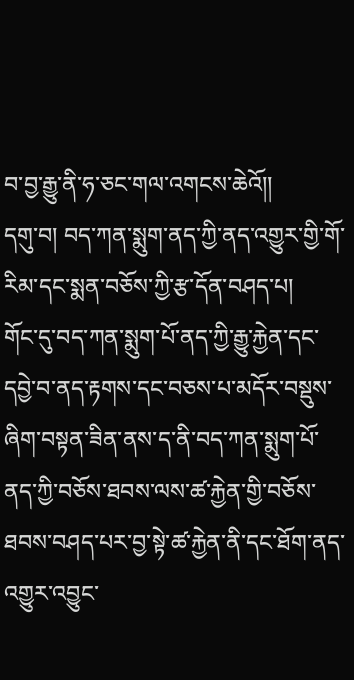བ་བྱ་རྒྱུ་ནི་ཧ་ཅང་གལ་འགངས་ཆེའོ།།
དགུ་བ། བད་ཀན་སྨུག་ནད་ཀྱི་ནད་འགྱུར་གྱི་གོ་རིམ་དང་སྨན་བཅོས་ཀྱི་རྩ་དོན་བཤད་པ།
གོང་དུ་བད་ཀན་སྨུག་པོ་ནད་ཀྱི་རྒྱུ་རྐྱེན་དང་དབྱེ་བ་ནད་རྟགས་དང་བཅས་པ་མདོར་བསྡུས་ཞིག་བསྟན་ཟིན་ནས་ད་ནི་བད་ཀན་སྨུག་པོ་ནད་ཀྱི་བཅོས་ཐབས་ལས་ཚ་རྐྱེན་གྱི་བཅོས་ཐབས་བཤད་པར་བྱ་སྟེ་ཚ་རྐྱེན་ནི་དང་ཐོག་ནད་འགྱུར་འབྱུང་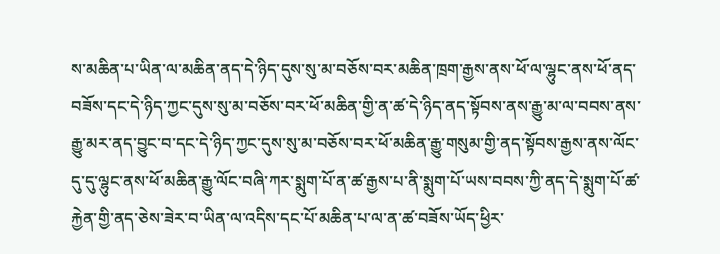ས་མཆིན་པ་ཡིན་ལ་མཆིན་ནད་དེ་ཉིད་དུས་སུ་མ་བཅོས་བར་མཆིན་ཁྲག་རྒྱས་ནས་ཕོ་ལ་ལྷུང་ནས་ཕོ་ནད་བཟོས་དང་དེ་ཉིད་ཀྱང་དུས་སུ་མ་བཅོས་བར་ཕོ་མཆིན་གྱི་ན་ཚ་དེ་ཉིད་ནད་སྟོབས་ནས་རྒྱུ་མ་ལ་བབས་ནས་རྒྱུ་མར་ནད་བྱུང་བ་དང་དེ་ཉིད་ཀྱང་དུས་སུ་མ་བཅོས་བར་ཕོ་མཆིན་རྒྱུ་གསུམ་གྱི་ནད་སྟོབས་རྒྱས་ནས་ལོང་དུ་དུ་ལྷུང་ནས་ཕོ་མཆིན་རྒྱུ་ལོང་བཞི་ཀར་སྨུག་པོ་ན་ཚ་རྒྱས་པ་ནི་སྨུག་པོ་ཡས་བབས་ཀྱི་ནད་དེ་སྨུག་པོ་ཚ་རྐྱེན་གྱི་ནད་ཅེས་ཟེར་བ་ཡིན་ལ་འདིས་དང་པོ་མཆིན་པ་ལ་ན་ཚ་བཟོས་ཡོད་ཕྱིར་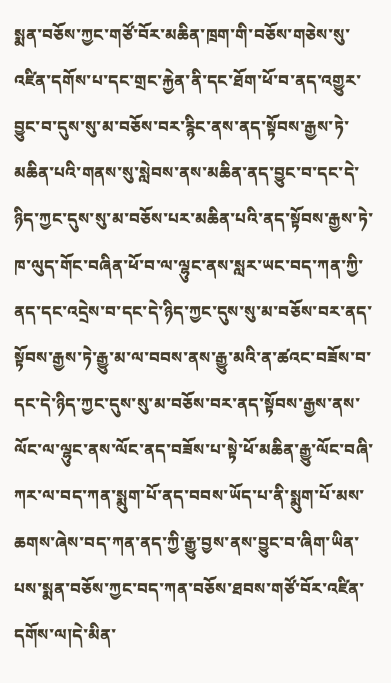སྨན་བཅོས་ཀྱང་གཙོ་བོར་མཆིན་ཁྲག་གི་བཅོས་གཅེས་སུ་འཛིན་དགོས་པ་དང་གྲང་རྐྱེན་ནི་དང་ཐོག་ཕོ་བ་ནད་འགྱུར་བྱུང་བ་དུས་སུ་མ་བཅོས་བར་རྙིང་ནས་ནད་སྟོབས་རྒྱས་ཏེ་མཆིན་པའི་གནས་སུ་སླེབས་ནས་མཆིན་ནད་བྱུང་བ་དང་དེ་ཉིད་ཀྱང་དུས་སུ་མ་བཅོས་པར་མཆིན་པའི་ནད་སྟོབས་རྒྱས་ཏེ་ཁ་ལུད་གོང་བཞིན་ཕོ་བ་ལ་ལྷུང་ནས་སླར་ཡང་བད་ཀན་ཀྱི་ནད་དང་འདྲེས་བ་དང་དེ་ཉིད་ཀྱང་དུས་སུ་མ་བཅོས་བར་ནད་སྟོབས་རྒྱས་ཏེ་རྒྱུ་མ་ལ་བབས་ནས་རྒྱུ་མའི་ན་ཚའང་བཟོས་བ་དང་དེ་ཉིད་ཀྱང་དུས་སུ་མ་བཅོས་བར་ནད་སྟོབས་རྒྱས་ནས་ལོང་ལ་ལྷུང་ནས་ལོང་ནད་བཟོས་པ་སྟེ་ཕོ་མཆིན་རྒྱུ་ལོང་བཞི་ཀར་ལ་བད་ཀན་སྨུག་པོ་ནད་བབས་ཡོད་པ་ནི་སྨུག་པོ་མས་ཆགས་ཞེས་བད་ཀན་ནད་ཀྱི་རྒྱུ་བྱས་ནས་བྱུང་བ་ཞིག་ཡིན་པས་སྨན་བཅོས་ཀྱང་བད་ཀན་བཅོས་ཐབས་གཙོ་བོར་འཛིན་དགོས་ལ།དེ་མིན་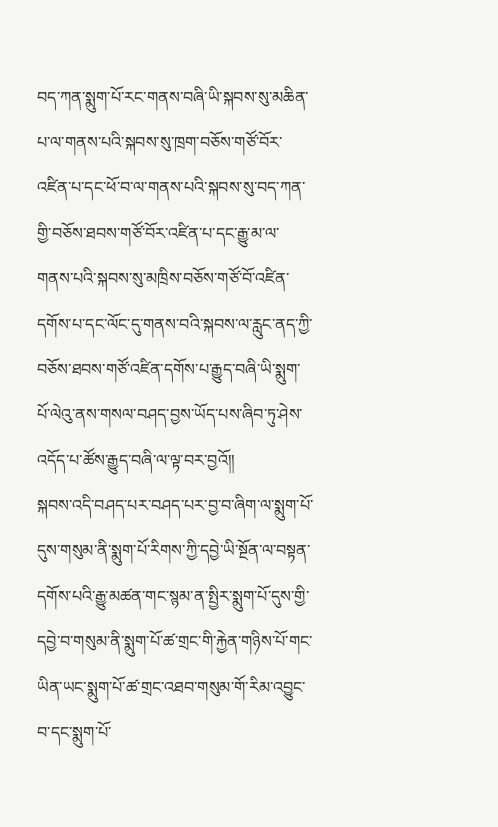བད་ཀན་སྨུག་པོ་རང་གནས་བཞི་ཡི་སྐབས་སུ་མཆིན་པ་ལ་གནས་པའི་སྐབས་སུ་ཁྲག་བཅོས་གཙོ་བོར་འཛིན་པ་དང་ཕོ་བ་ལ་གནས་པའི་སྐབས་སུ་བད་ཀན་གྱི་བཅོས་ཐབས་གཙོ་བོར་འཛིན་པ་དང་རྒྱུ་མ་ལ་གནས་པའི་སྐབས་སུ་མཁྲིས་བཅོས་གཙོ་བོ་འཛིན་དགོས་པ་དང་ལོང་དུ་གནས་བའི་སྐབས་ལ་རླུང་ནད་ཀྱི་བཅོས་ཐབས་གཙོ་འཛིན་དགོས་པ་རྒྱུད་བཞི་ཡི་སྨུག་པོ་ལེའུ་ནས་གསལ་བཤད་བྱས་ཡོད་པས་ཞིབ་ཏུ་ཤེས་འདོད་པ་ཚོས་རྒྱུད་བཞི་ལ་ལྟ་བར་བྱའོ།།
སྐབས་འདི་བཤད་པར་བཤད་པར་བྱ་བ་ཞིག་ལ་སྨུག་པོ་དུས་གསུམ་ནི་སྨུག་པོ་རིགས་ཀྱི་དབྱེ་ཡི་སྔོན་ལ་བསྟན་དགོས་པའི་རྒྱུ་མཚན་གང་སྙམ་ན་སྤྱིར་སྨུག་པོ་དུས་གྱི་དབྱེ་བ་གསུམ་ནི་སྨུག་པོ་ཚ་གྲང་གི་རྐྱེན་གཉིས་པོ་གང་ཡིན་ཡང་སྨུག་པོ་ཚ་གྲང་འཐབ་གསུམ་གོ་རིམ་འབྱུང་བ་དང་སྨུག་པོ་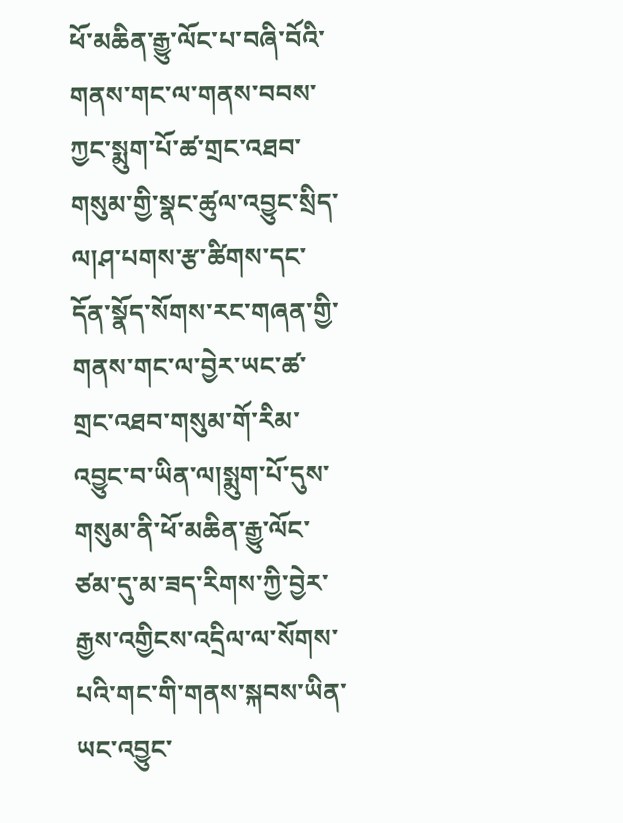ཕོ་མཆིན་རྒྱུ་ལོང་པ་བཞི་བོའི་གནས་གང་ལ་གནས་བབས་ཀྱང་སྨུག་པོ་ཚ་གྲང་འཐབ་གསུམ་གྱི་སྣང་ཚུལ་འབྱུང་སྲིད་ལ།ཤ་པགས་རྩ་ཚིགས་དང་དོན་སྣོད་སོགས་རང་གཞན་གྱི་གནས་གང་ལ་བྱེར་ཡང་ཚ་གྲང་འཐབ་གསུམ་གོ་རིམ་འབྱུང་བ་ཡིན་ལ།སྨུག་པོ་དུས་གསུམ་ནི་ཕོ་མཆིན་རྒྱུ་ལོང་ཙམ་དུ་མ་ཟད་རིགས་ཀྱི་བྱེར་རྒྱས་འགྱིངས་འདྲིལ་ལ་སོགས་པའི་གང་གི་གནས་སྐབས་ཡིན་ཡང་འབྱུང་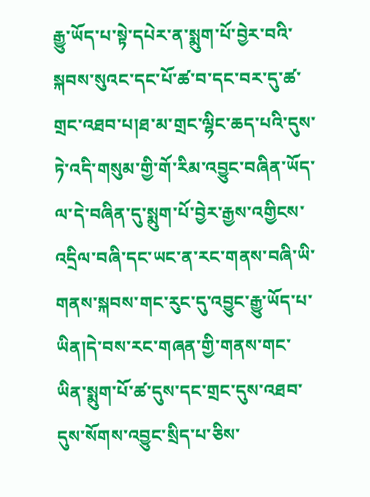རྒྱུ་ཡོད་པ་སྟེ་དཔེར་ན་སྨུག་པོ་བྱེར་བའི་སྐབས་སུའང་དང་པོ་ཚ་བ་དང་བར་དུ་ཚ་གྲང་འཐབ་པ།ཐ་མ་གྲང་ལྷིང་ཆད་པའི་དུས་ཏེ་འདི་གསུམ་གྱི་གོ་རིམ་འབྱུང་བཞིན་ཡོད་ལ་དེ་བཞིན་དུ་སྨུག་པོ་བྱེར་རྒྱས་འགྱིངས་འདྲིལ་བཞི་དང་ཡང་ན་རང་གནས་བཞི་ཡི་གནས་སྐབས་གང་རུང་དུ་འབྱུང་རྒྱུ་ཡོད་པ་ཡིན།དེ་བས་རང་གཞན་གྱི་གནས་གང་ཡིན་སྨུག་པོ་ཚ་དུས་དང་གྲང་དུས་འཐབ་དུས་སོགས་འབྱུང་སྲིད་པ་ཅིས་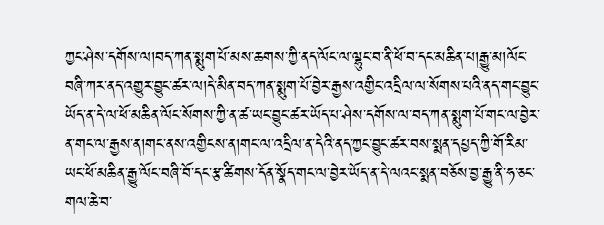ཀྱང་ཤེས་དགོས་ལ།བད་ཀན་སྨུག་པོ་མས་ཆགས་ཀྱི་ནད་ལོང་ལ་ལྷུང་བ་ནི་ཕོ་བ་དང་མཆིན་པ།རྒྱུ་མ།ལོང་བཞི་ཀར་ནད་འགྱུར་བྱུང་ཚར་ལ།དེ་མིན་བད་ཀན་སྨུག་པོ་བྱེར་རྒྱས་འགྱིང་འདྲིལ་ལ་སོགས་པའི་ནད་གང་བྱུང་ཡོད་ན་དེ་ལ་ཕོ་མཆིན་ལོང་སོགས་ཀྱི་ན་ཚ་ཡང་བྱུང་ཚར་ཡོད་པ་ཤེས་དགོས་ལ་བད་ཀན་སྨུག་པོ་གང་ལ་བྱེར་ན་གང་ལ་རྒྱས་ན།གང་ནས་འགྱིངས་ན།གང་ལ་འདྲིལ་ན་དེའི་ནད་ཀྱང་བྱུང་ཚར་བས་སྨན་དཔྱད་ཀྱི་གོ་རིམ་ཡང་ཕོ་མཆིན་རྒྱུ་ལོང་བཞི་བོ་དང་རྩ་ཚིགས་དོན་སྣོད་གང་ལ་བྱེར་ཡོད་ན་དེ་ལའང་སྨན་བཅོས་བྱ་རྒྱུ་ནི་ཧ་ཅང་གལ་ཆེ་བ་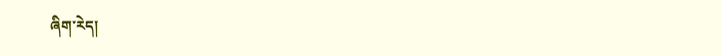ཞིག་རེད།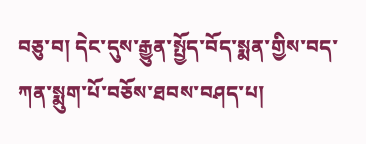བཅུ་བ། དེང་དུས་རྒྱུན་སྤྱོད་བོད་སྨན་གྱིས་བད་ཀན་སྨུག་པོ་བཅོས་ཐབས་བཤད་པ།